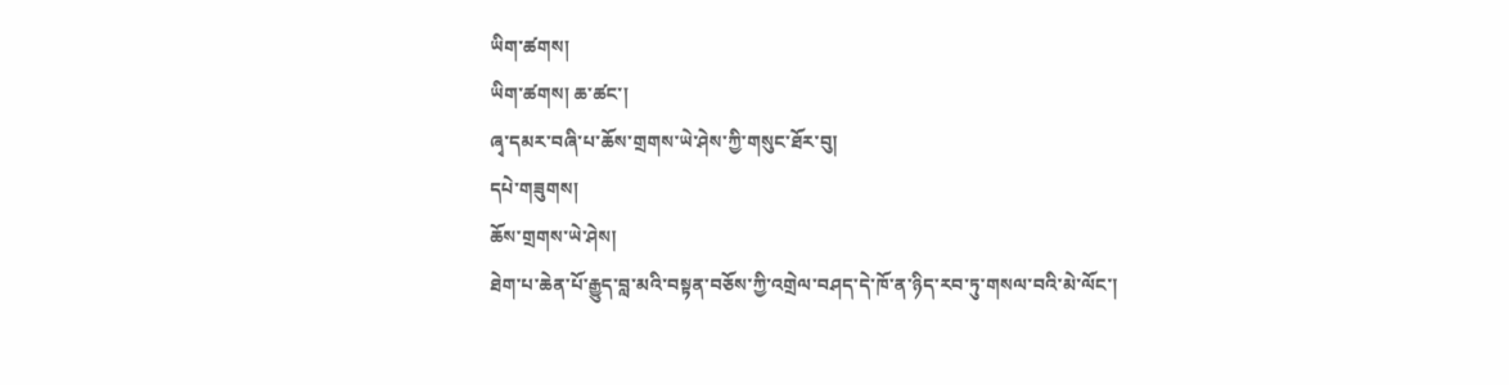ཡིག་ཚགས།
ཡིག་ཚགས། ཆ་ཚང་།
ཞྭ་དམར་བཞི་པ་ཆོས་གྲགས་ཡེ་ཤེས་ཀྱི་གསུང་ཐོར་བུ།
དཔེ་གཟུགས།
ཆོས་གྲགས་ཡེ་ཤེས།
ཐེག་པ་ཆེན་པོ་རྒྱུད་བླ་མའི་བསྟན་བཅོས་ཀྱི་འགྲེལ་བཤད་དེ་ཁོ་ན་ཉིད་རབ་ཏུ་གསལ་བའི་མེ་ལོང་།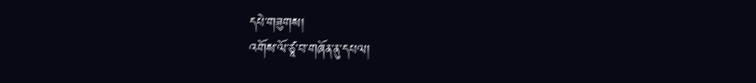དཔེ་གཟུགས།
འགོས་ལོ་ཙཱ་བ་གཞོན་ནུ་དཔལ།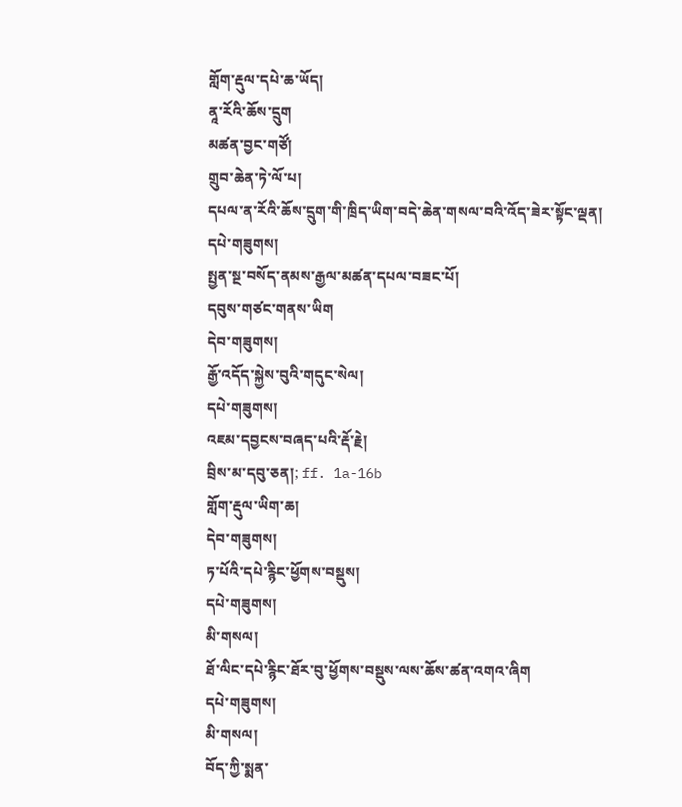གློག་རྡུལ་དཔེ་ཆ་ཡོད།
ནཱ་རོའི་ཆོས་དྲུག
མཚན་བྱང་གཙོ།
གྲུབ་ཆེན་ཏེ་ལོ་པ།
དཔལ་ན་རོའི་ཆོས་དྲུག་གི་ཁྲིད་ཡིག་བདེ་ཆེན་གསལ་བའི་འོད་ཟེར་སྟོང་ལྡན།
དཔེ་གཟུགས།
སྤྱན་སྔ་བསོད་ནམས་རྒྱལ་མཚན་དཔལ་བཟང་པོ།
དབུས་གཙང་གནས་ཡིག
དེབ་གཟུགས།
རྒྱོ་འདོད་སྐྱེས་བུའི་གདུང་སེལ།
དཔེ་གཟུགས།
འཇམ་དབྱངས་བཞད་པའི་རྡོ་རྗེ།
བྲིས་མ་དབུ་ཅན།; ff. 1a-16b
གློག་རྡུལ་ཡིག་ཆ།
དེབ་གཟུགས།
ཏ་པོའི་དཔེ་རྙིང་ཕྱོགས་བསྡུས།
དཔེ་གཟུགས།
མི་གསལ།
ཐོ་ལིང་དཔེ་རྙིང་ཐོར་བུ་ཕྱོགས་བསྡུས་ལས་ཆོས་ཚན་འགའ་ཞིག
དཔེ་གཟུགས།
མི་གསལ།
བོད་ཀྱི་སྨན་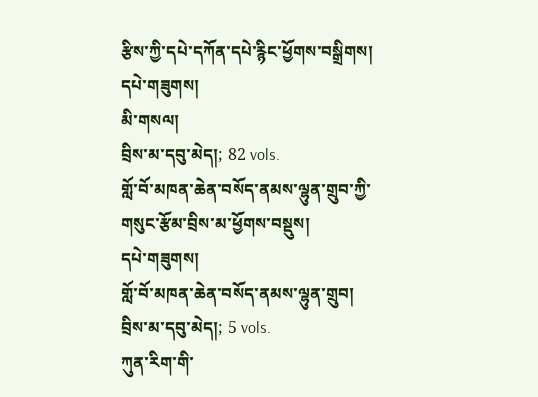རྩིས་ཀྱི་དཔེ་དཀོན་དཔེ་རྙིང་ཕྱོགས་བསྒྲིགས།
དཔེ་གཟུགས།
མི་གསལ།
བྲིས་མ་དབུ་མེད།; 82 vols.
གློ་བོ་མཁན་ཆེན་བསོད་ནམས་ལྷུན་གྲུབ་ཀྱི་གསུང་རྩོམ་བྲིས་མ་ཕྱོགས་བསྡུས།
དཔེ་གཟུགས།
གློ་བོ་མཁན་ཆེན་བསོད་ནམས་ལྷུན་གྲུབ།
བྲིས་མ་དབུ་མེད།; 5 vols.
ཀུན་རིག་གི་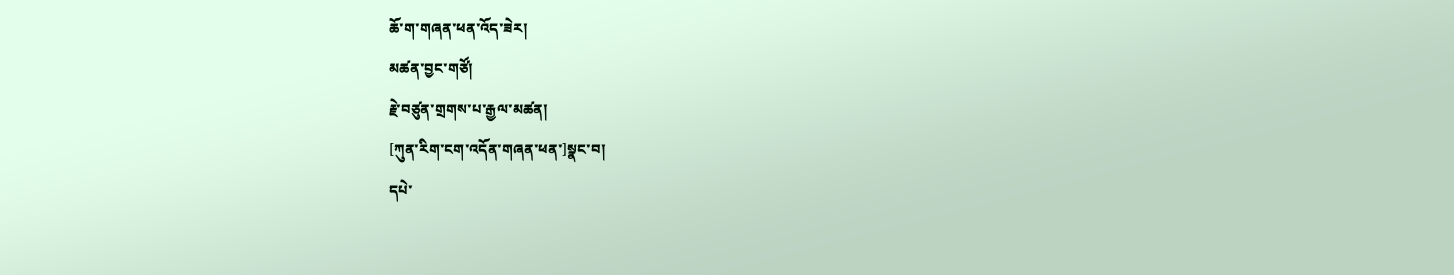ཆོ་ག་གཞན་ཕན་འོད་ཟེར།
མཚན་བྱང་གཙོ།
རྗེ་བཙུན་གྲགས་པ་རྒྱལ་མཚན།
[ཀུན་རིག་ངག་འདོན་གཞན་ཕན་]སྣང་བ།
དཔེ་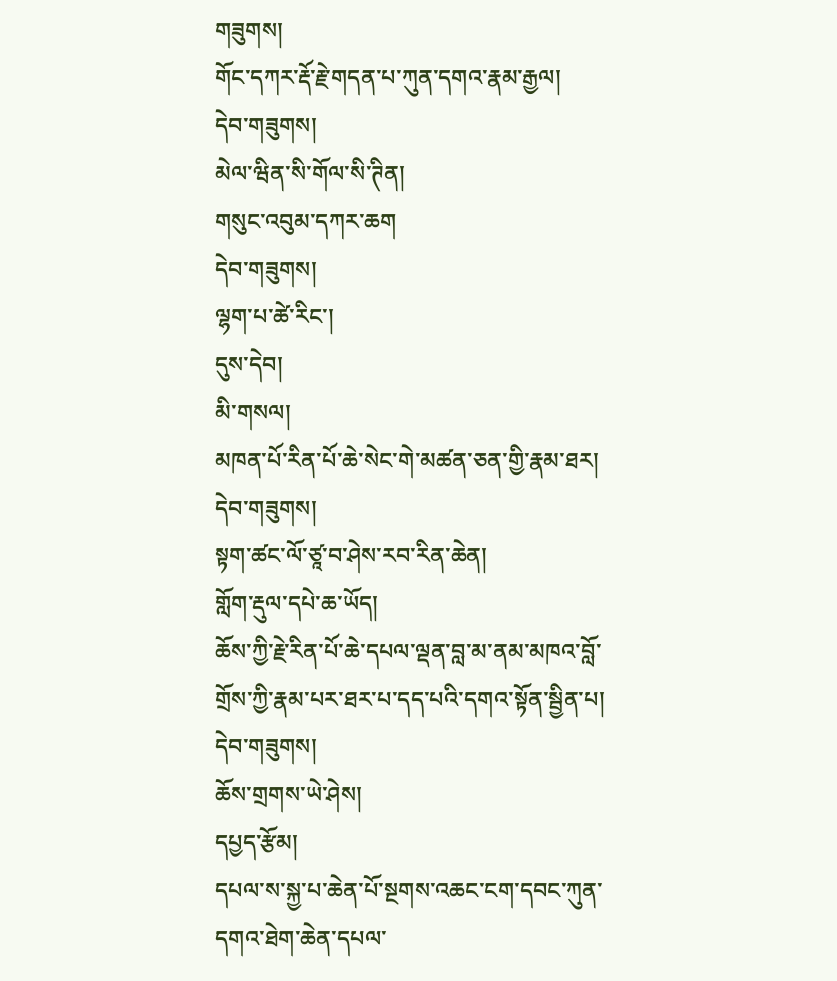གཟུགས།
གོང་དཀར་རྡོ་རྗེ་གདན་པ་ཀུན་དགའ་རྣམ་རྒྱལ།
དེབ་གཟུགས།
མེལ་ཝིན་སི་གོལ་སི་ཊིན།
གསུང་འབུམ་དཀར་ཆག
དེབ་གཟུགས།
ལྷག་པ་ཚེ་རིང་།
དུས་དེབ།
མི་གསལ།
མཁན་པོ་རིན་པོ་ཆེ་སེང་གེ་མཚན་ཅན་གྱི་རྣམ་ཐར།
དེབ་གཟུགས།
སྟག་ཚང་ལོ་ཙཱ་བ་ཤེས་རབ་རིན་ཆེན།
གློག་རྡུལ་དཔེ་ཆ་ཡོད།
ཆོས་ཀྱི་རྗེ་རིན་པོ་ཆེ་དཔལ་ལྡན་བླ་མ་ནམ་མཁའ་བློ་གྲོས་ཀྱི་རྣམ་པར་ཐར་པ་དད་པའི་དགའ་སྟོན་སྦྱིན་པ།
དེབ་གཟུགས།
ཆོས་གྲགས་ཡེ་ཤེས།
དཔྱད་རྩོམ།
དཔལ་ས་སྐྱ་པ་ཆེན་པོ་སྔགས་འཆང་ངག་དབང་ཀུན་དགའ་ཐེག་ཆེན་དཔལ་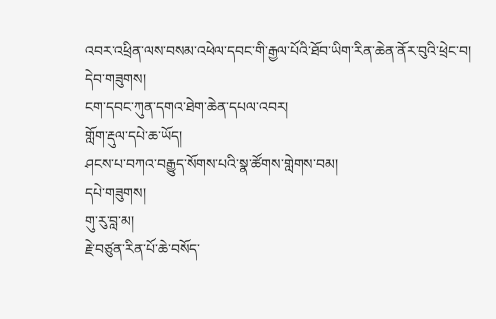འབར་འཕྲིན་ལས་བསམ་འཕེལ་དབང་གི་རྒྱལ་པོའི་ཐོབ་ཡིག་རིན་ཆེན་ནོར་བུའི་ཕྲེང་བ།
དེབ་གཟུགས།
ངག་དབང་ཀུན་དགའ་ཐེག་ཆེན་དཔལ་འབར།
གློག་རྡུལ་དཔེ་ཆ་ཡོད།
ཤངས་པ་བཀའ་བརྒྱུད་སོགས་པའི་སྣ་ཚོགས་གླེགས་བམ།
དཔེ་གཟུགས།
གུ་རུ་བླ་མ།
རྗེ་བཙུན་རིན་པོ་ཆེ་བསོད་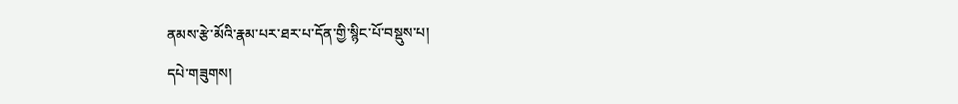ནམས་རྩེ་མོའི་རྣམ་པར་ཐར་པ་དོན་གྱི་སྙིང་པོ་བསྡུས་པ།
དཔེ་གཟུགས།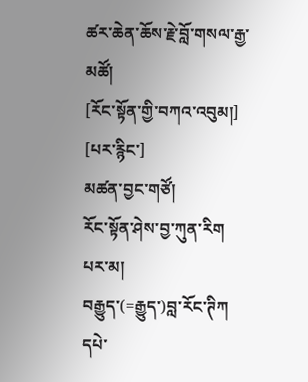ཚར་ཆེན་ཆོས་རྗེ་བློ་གསལ་རྒྱ་མཚོ།
[རོང་སྟོན་གྱི་བཀའ་འབུམ།] [པར་རྙིང་]
མཚན་བྱང་གཙོ།
རོང་སྟོན་ཤེས་བྱ་ཀུན་རིག
པར་མ།
བརྒྱུད་(=རྒྱུད་)བླ་རོང་ཊིཀ
དཔེ་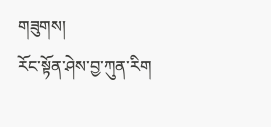གཟུགས།
རོང་སྟོན་ཤེས་བྱ་ཀུན་རིག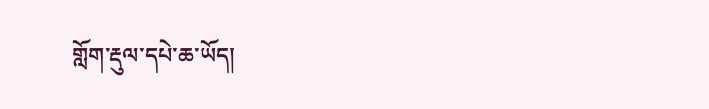གློག་རྡུལ་དཔེ་ཆ་ཡོད།